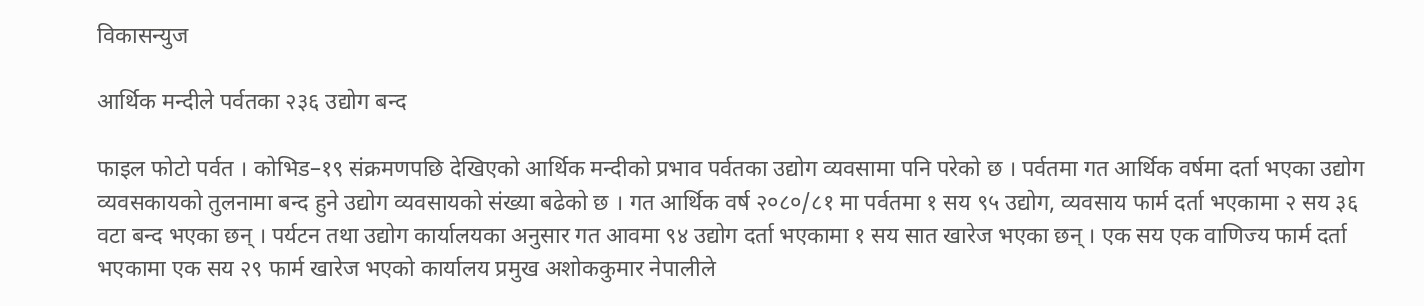विकासन्युज

आर्थिक मन्दीले पर्वतका २३६ उद्योग बन्द

फाइल फोटो पर्वत । कोभिड–१९ संक्रमणपछि देखिएको आर्थिक मन्दीको प्रभाव पर्वतका उद्योग व्यवसामा पनि परेको छ । पर्वतमा गत आर्थिक वर्षमा दर्ता भएका उद्योग व्यवसकायको तुलनामा बन्द हुने उद्योग व्यवसायको संख्या बढेको छ । गत आर्थिक वर्ष २०८०/८१ मा पर्वतमा १ सय ९५ उद्योग, व्यवसाय फार्म दर्ता भएकामा २ सय ३६ वटा बन्द भएका छन् । पर्यटन तथा उद्योग कार्यालयका अनुसार गत आवमा ९४ उद्योग दर्ता भएकामा १ सय सात खारेज भएका छन् । एक सय एक वाणिज्य फार्म दर्ता भएकामा एक सय २९ फार्म खारेज भएको कार्यालय प्रमुख अशोककुमार नेपालीले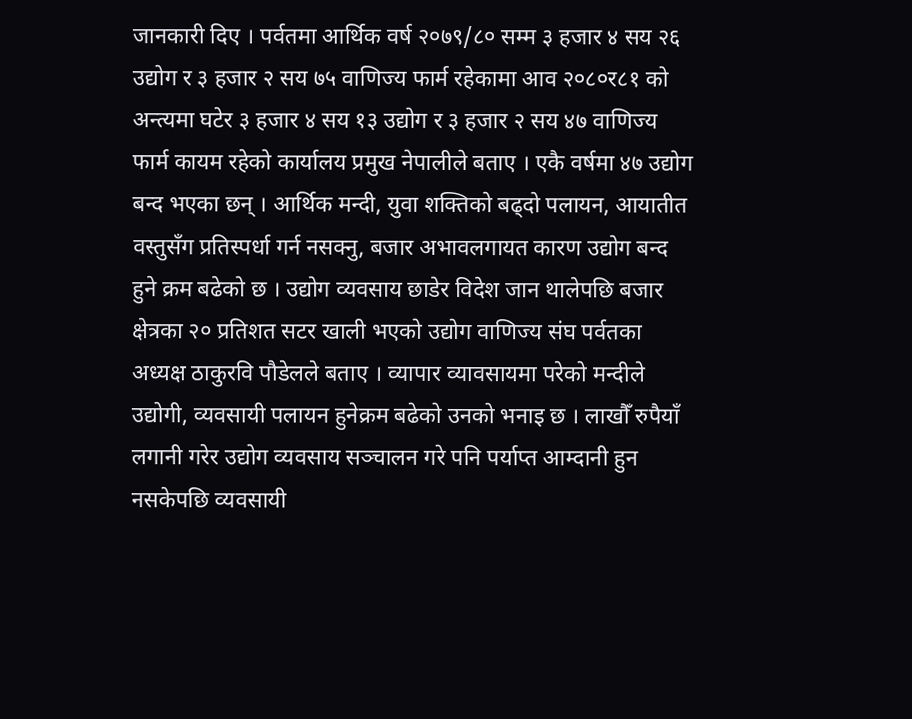जानकारी दिए । पर्वतमा आर्थिक वर्ष २०७९/८० सम्म ३ हजार ४ सय २६ उद्योग र ३ हजार २ सय ७५ वाणिज्य फार्म रहेकामा आव २०८०र८१ को अन्त्यमा घटेर ३ हजार ४ सय १३ उद्योग र ३ हजार २ सय ४७ वाणिज्य फार्म कायम रहेको कार्यालय प्रमुख नेपालीले बताए । एकै वर्षमा ४७ उद्योग बन्द भएका छन् । आर्थिक मन्दी, युवा शक्तिको बढ्दो पलायन, आयातीत वस्तुसँग प्रतिस्पर्धा गर्न नसक्नु, बजार अभावलगायत कारण उद्योग बन्द हुने क्रम बढेको छ । उद्योग व्यवसाय छाडेर विदेश जान थालेपछि बजार क्षेत्रका २० प्रतिशत सटर खाली भएको उद्योग वाणिज्य संघ पर्वतका अध्यक्ष ठाकुरवि पौडेलले बताए । व्यापार व्यावसायमा परेको मन्दीले उद्योगी, व्यवसायी पलायन हुनेक्रम बढेको उनको भनाइ छ । लाखौँ रुपैयाँ लगानी गरेर उद्योग व्यवसाय सञ्चालन गरे पनि पर्याप्त आम्दानी हुन नसकेपछि व्यवसायी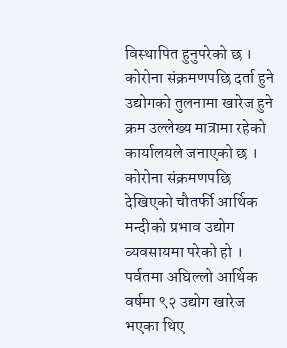विस्थापित हुनुपरेको छ । कोरोना संक्रमणपछि दर्ता हुने उद्योगको तुलनामा खारेज हुने क्रम उल्लेख्य मात्रामा रहेको कार्यालयले जनाएको छ । कोरोना संक्रमणपछि देखिएको चौतर्फी आर्थिक मन्दीको प्रभाव उद्योग व्यवसायमा परेको हो । पर्वतमा अघिल्लो आर्थिक वर्षमा ९२ उद्योग खारेज भएका थिए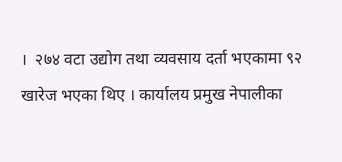।  २७४ वटा उद्योग तथा व्यवसाय दर्ता भएकामा ९२ खारेज भएका थिए । कार्यालय प्रमुख नेपालीका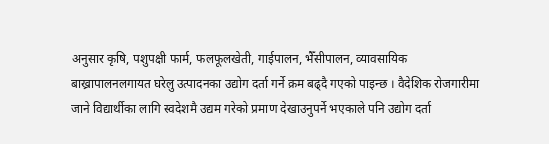अनुसार कृषि, पशुपक्षी फार्म, फलफूलखेती, गाईपालन, भैँसीपालन, व्यावसायिक बाख्रापालनलगायत घरेलु उत्पादनका उद्योग दर्ता गर्ने क्रम बढ्दै गएको पाइन्छ । वैदेशिक रोजगारीमा जाने विद्यार्थीका लागि स्वदेशमै उद्यम गरेको प्रमाण देखाउनुपर्ने भएकाले पनि उद्योग दर्ता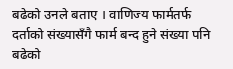बढेको उनले बताए । वाणिज्य फार्मतर्फ दर्ताको संख्यासँगै फार्म बन्द हुने संख्या पनि बढेको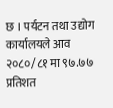छ । पर्यटन तथा उद्योग कार्यालयले आव २०८०/८१ मा ९७.७७ प्रतिशत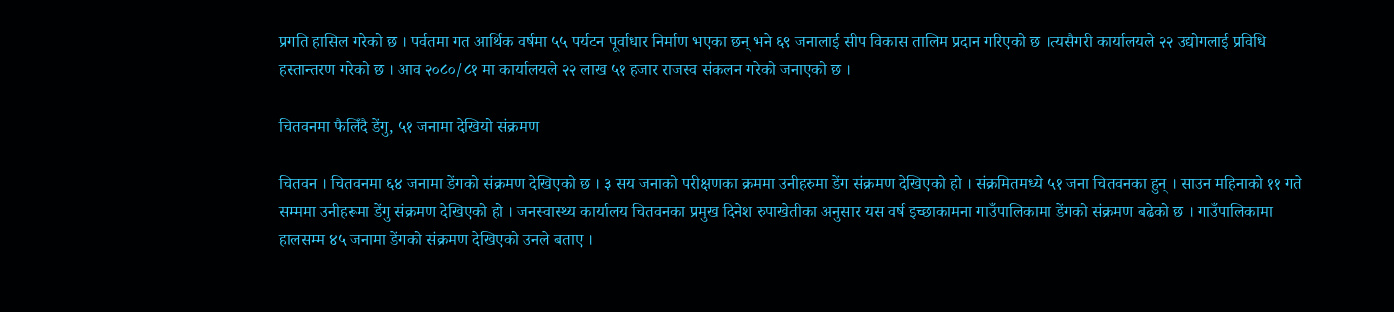प्रगति हासिल गरेको छ । पर्वतमा गत आर्थिक वर्षमा ५५ पर्यटन पूर्वाधार निर्माण भएका छन् भने ६९ जनालाई सीप विकास तालिम प्रदान गरिएको छ ।त्यसैगरी कार्यालयले २२ उद्योगलाई प्रविधि हस्तान्तरण गरेको छ । आव २०८०/८१ मा कार्यालयले २२ लाख ५१ हजार राजस्व संकलन गरेको जनाएको छ ।

चितवनमा फैलिँदै डेंगु, ५१ जनामा देखियो संक्रमण

चितवन । चितवनमा ६४ जनामा डेंगको संक्रमण देखिएको छ । ३ सय जनाको परीक्षणका क्रममा उनीहरुमा डेंग संक्रमण देखिएको हो । संक्रमितमध्ये ५१ जना चितवनका हुन् । साउन महिनाको ११ गते सम्ममा उनीहरूमा डेंगु संक्रमण देखिएको हो । जनस्वास्थ्य कार्यालय चितवनका प्रमुख दिनेश रुपाखेतीका अनुसार यस वर्ष इच्छाकामना गाउँपालिकामा डेंगको संक्रमण बढेको छ । गाउँपालिकामा हालसम्म ४५ जनामा डेंगको संक्रमण देखिएको उनले बताए ।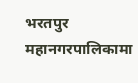भरतपुर महानगरपालिकामा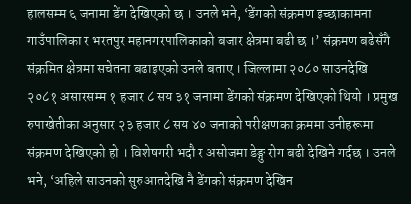हालसम्म ६ जनामा डेंग देखिएको छ । उनले भने, ‘डेंगको संक्रमण इच्छाकामना गाउँपालिका र भरतपुर महानगरपालिकाको बजार क्षेत्रमा बढी छ ।’ संक्रमण बढेसँगै संक्रमित क्षेत्रमा सचेतना बढाइएको उनले बताए । जिल्लामा २०८० साउनदेखि २०८१ असारसम्म १ हजार ८ सय ३१ जनामा डेंगको संक्रमण देखिएको थियो । प्रमुख रुपाखेतीका अनुसार २३ हजार ८ सय ४० जनाको परीक्षणका क्रममा उनीहरूमा संक्रमण देखिएको हो । विशेषगरी भदौ र असोजमा डेङ्गु रोग बढी देखिने गर्दछ । उनले भने, ‘अहिले साउनको सुरुआतदेखि नै डेंगको संक्रमण देखिन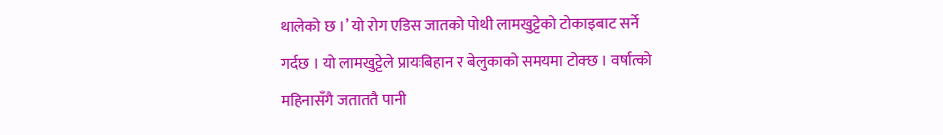थालेको छ ।’ यो रोग एडिस जातको पोथी लामखुट्टेको टोकाइबाट सर्ने गर्दछ । यो लामखुट्टेले प्रायःबिहान र बेलुकाको समयमा टोक्छ । वर्षात्को महिनासँगै जताततै पानी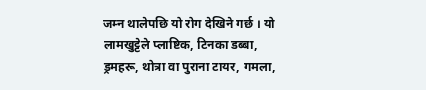जम्न थालेपछि यो रोग देखिने गर्छ । यो लामखुट्टेले प्लाष्टिक, टिनका डब्बा, ड्रमहरू, थोत्रा वा पुराना टायर, गमला,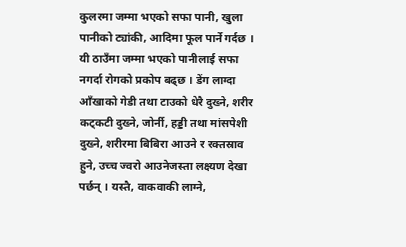कुलरमा जम्मा भएको सफा पानी, खुला पानीको ट्यांकी, आदिमा फूल पार्ने गर्दछ । यी ठाउँमा जम्मा भएको पानीलाई सफा नगर्दा रोगको प्रकोप बढ्छ । डेंग लाग्दा आँखाको गेडी तथा टाउको धेरै दुख्ने, शरीर कट्कटी दुख्ने, जोर्नी, हड्डी तथा मांसपेशी दुख्ने, शरीरमा बिबिरा आउने र रक्तस्राव हुने, उच्च ज्वरो आउनेजस्ता लक्ष्यण देखा पर्छन् । यस्तै, वाकवाकी लाग्ने,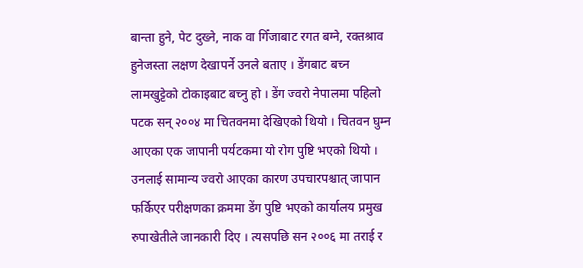बान्ता हुने, पेट दुख्ने, नाक वा गिँजाबाट रगत बग्ने, रक्तश्राव हुनेजस्ता लक्षण देखापर्ने उनले बताए । डेंगबाट बच्न लामखुट्टेको टोकाइबाट बच्नु हो । डेंग ज्वरो नेपालमा पहिलो पटक सन् २००४ मा चितवनमा देखिएको थियो । चितवन घुम्न आएका एक जापानी पर्यटकमा यो रोग पुष्टि भएको थियो । उनलाई सामान्य ज्वरो आएका कारण उपचारपश्चात् जापान फर्किएर परीक्षणका क्रममा डेंग पुष्टि भएको कार्यालय प्रमुख रुपाखेतीले जानकारी दिए । त्यसपछि सन २००६ मा तराई र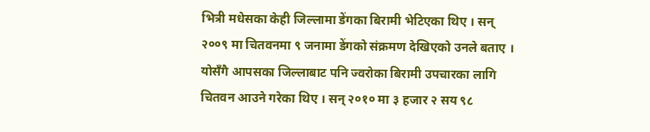भित्री मधेसका केही जिल्लामा डेंगका बिरामी भेटिएका थिए । सन् २००९ मा चितवनमा ९ जनामा डेंगको संक्रमण देखिएको उनले बताए । योसँगै आपसका जिल्लाबाट पनि ज्वरोका बिरामी उपचारका लागि चितवन आउने गरेका थिए । सन् २०१० मा ३ हजार २ सय ९८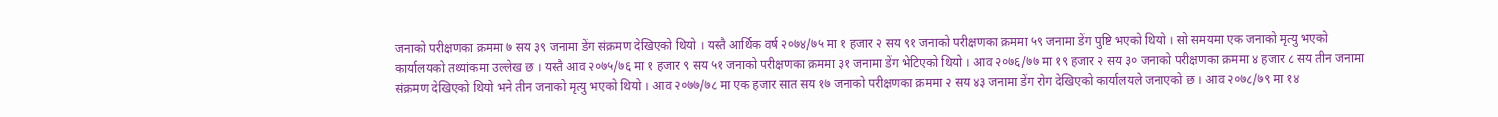जनाको परीक्षणका क्रममा ७ सय ३९ जनामा डेंग संक्रमण देखिएको थियो । यस्तै आर्थिक वर्ष २०७४/७५ मा १ हजार २ सय ९१ जनाको परीक्षणका क्रममा ५९ जनामा डेंग पुष्टि भएको थियो । सो समयमा एक जनाको मृत्यु भएको कार्यालयको तथ्यांकमा उल्लेख छ । यस्तै आव २०७५/७६ मा १ हजार ९ सय ५१ जनाको परीक्षणका क्रममा ३१ जनामा डेंग भेटिएको थियो । आव २०७६/७७ मा १९ हजार २ सय ३० जनाको परीक्षणका क्रममा ४ हजार ८ सय तीन जनामा संक्रमण देखिएको थियो भने तीन जनाको मृत्यु भएको थियो । आव २०७७/७८ मा एक हजार सात सय १७ जनाको परीक्षणका क्रममा २ सय ४३ जनामा डेंग रोग देखिएको कार्यालयले जनाएको छ । आव २०७८/७९ मा १४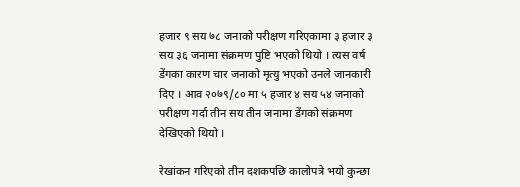हजार ९ सय ७८ जनाको परीक्षण गरिएकामा ३ हजार ३ सय ३६ जनामा संक्रमण पुष्टि भएको थियो । त्यस वर्ष डेंगका कारण चार जनाको मृत्यु भएको उनले जानकारी दिए । आव २०७९/८० मा ५ हजार ४ सय ५४ जनाको परीक्षण गर्दा तीन सय तीन जनामा डेंगको संक्रमण देखिएको थियो ।

रेखांकन गरिएको तीन दशकपछि कालोपत्रे भयो कुन्छा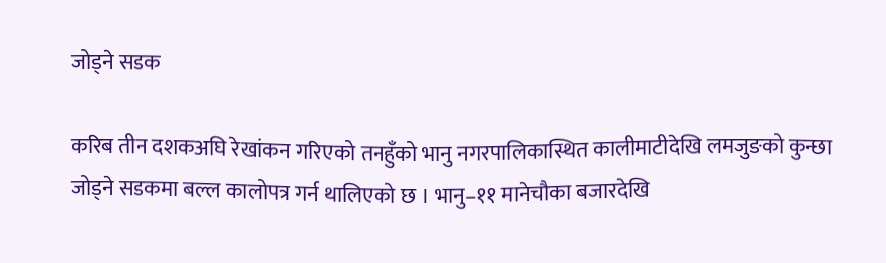जोड्ने सडक

करिब तीन दशकअघि रेखांकन गरिएको तनहुँको भानु नगरपालिकास्थित कालीमाटीदेखि लमजुङको कुन्छा जोड्ने सडकमा बल्ल कालोपत्र गर्न थालिएको छ । भानु–११ मानेचौका बजारदेखि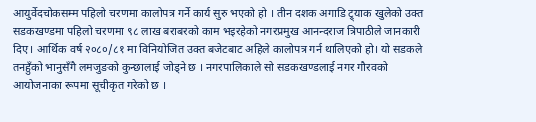आयुर्वेदचोकसम्म पहिलो चरणमा कालोपत्र गर्ने कार्य सुरु भएको हो । तीन दशक अगाडि ट्र्याक खुलेको उक्त सडकखण्डमा पहिलो चरणमा ९८ लाख बराबरको काम भइरहेको नगरप्रमुख आनन्दराज त्रिपाठीले जानकारी दिए। आर्थिक वर्ष २०८०/८१ मा विनियोजित उक्त बजेटबाट अहिले कालोपत्र गर्न थालिएको हो। यो सडकले तनहुँको भानुसँगै लमजुङको कुन्छालाई जोड्ने छ । नगरपालिकाले सो सडकखण्डलाई नगर गौरवको आयोजनाका रूपमा सूचीकृत गरेको छ ।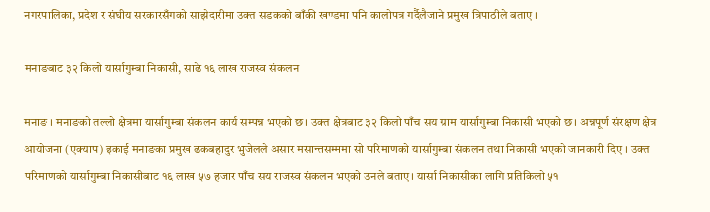नगरपालिका, प्रदेश र संघीय सरकारसँगको साझेदारीमा उक्त सडकको बाँकी खण्डमा पनि कालोपत्र गर्दैलैजाने प्रमुख त्रिपाठीले बताए ।

मनाङबाट ३२ किलो यार्सागुम्बा निकासी, साढे १६ लाख राजस्व संकलन

मनाङ । मनाङको तल्लो क्षेत्रमा यार्सागुम्बा संकलन कार्य सम्पन्न भएको छ। उक्त क्षेत्रबाट ३२ किलो पाँच सय ग्राम यार्सागुम्बा निकासी भएको छ। अन्नपूर्ण संरक्षण क्षेत्र आयोजना (एक्याप) इकाई मनाङका प्रमुख ढकबहादुर भुजेलले असार मसान्तसम्ममा सो परिमाणको यार्सागुम्बा संकलन तथा निकासी भएको जानकारी दिए । उक्त परिमाणको यार्सागुम्बा निकासीबाट १६ लाख ५७ हजार पाँच सय राजस्व संकलन भएको उनले बताए। यार्सा निकासीका लागि प्रतिकिलो ५१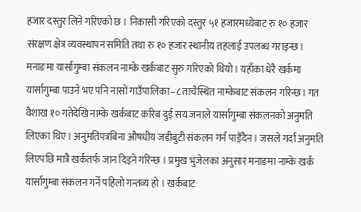हजार दस्तुर लिने गरिएको छ । निकासी गरिएको दस्तुर ५१ हजारमध्येबाट रु १० हजार संरक्षण क्षेत्र व्यवस्थापन समिति तथा रु १० हजार स्थानीय तहलाई उपलब्ध गराइन्छ। मनाङमा यार्सागुम्बा संकलन नाम्के खर्कबाट सुरु गरिएको थियो। यहाँका धेरै खर्कमा यार्सागुम्बा पाउने भए पनि नासों गाउँपालिका–८ ताचैस्थित नाम्केबाट संकलन गरिन्छ। गत वैशाख १० गतेदेखि नाम्के खर्कबाट करिब दुई सय जनाले यार्सागुम्बा संकलनको अनुमति लिएका थिए । अनुमतिपत्रबिना औषधीय जडीबुटी संकलन गर्न पाइँदैन । जसले गर्दा अनुमति लिएपछि मात्रै खर्कतर्फ जान दिइने गरिन्छ । प्रमुख भुजेलका अनुसार मनाङमा नाम्के खर्क यार्सागुम्बा संकलन गर्ने पहिलो गन्तव्य हो । खर्कबाट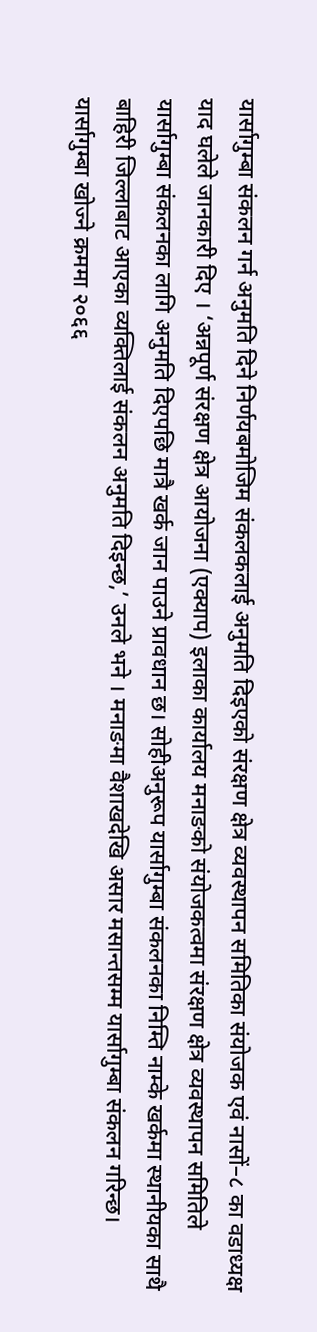यार्सागुम्बा संकलन गर्न अनुमति दिने निर्णयबमोजिम संकलकलाई अनुमति दिइएको संरक्षण क्षेत्र व्यवस्थापन समितिका संयोजक एवं नासों–८ का वडाध्यक्ष याद घलेले जानकारी दिए । ‘अन्नपूर्ण संरक्षण क्षेत्र आयोजना (एक्याप) इलाका कार्यालय मनाङको संयोजकत्वमा संरक्षण क्षेत्र व्यवस्थापन समितिले यार्सागुम्बा संकलनका लागि अनुमति दिएपछि मात्रै खर्क जान पाउने प्रावधान छ। सोहीअनुरूप यार्सागुम्बा संकलनका निम्ति नाम्के खर्कमा स्थानीयका साथै बाहिरी जिल्लाबाट आएका व्यक्तिलाई संकलन अनुमति दिइन्छ,’ उनले भने । मनाङमा वैशाखदेखि असार मसान्तसम्म यार्सागुम्बा संकलन गरिन्छ। यार्सागुम्बा खोज्ने क्रममा २०६६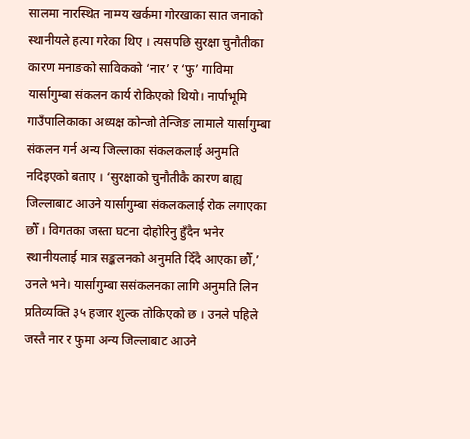सालमा नारस्थित नाम्ग्य खर्कमा गोरखाका सात जनाको स्थानीयले हत्या गरेका थिए । त्यसपछि सुरक्षा चुनौतीका कारण मनाङको साविकको ‘नार’ र ‘फु’ गाविमा यार्सागुम्बा संकलन कार्य रोकिएको थियो। नार्पाभूमि गाउँपालिकाका अध्यक्ष कोन्जो तेन्जिङ लामाले यार्सागुम्बा संकलन गर्न अन्य जिल्लाका संकलकलाई अनुमति नदिइएको बताए । ‘सुरक्षाको चुनौतीकै कारण बाह्य जिल्लाबाट आउने यार्सागुम्बा संकलकलाई रोक लगाएका छौँ । विगतका जस्ता घटना दोहोरिनु हुँदैन भनेर स्थानीयलाई मात्र सङ्कलनको अनुमति दिँदै आएका छौँ,’ उनले भने। यार्सागुम्बा ससंकलनका लागि अनुमति लिन प्रतिव्यक्ति ३५ हजार शुल्क तोकिएको छ । उनले पहिले जस्तै नार र फुमा अन्य जिल्लाबाट आउने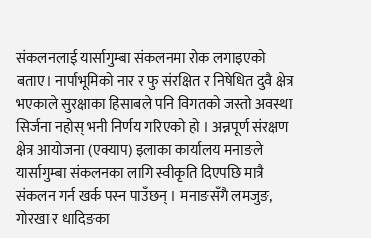संकलनलाई यार्सागुम्बा संकलनमा रोक लगाइएको बताए। नार्पाभूमिको नार र फु संरक्षित र निषेधित दुवै क्षेत्र भएकाले सुरक्षाका हिसाबले पनि विगतको जस्तो अवस्था सिर्जना नहोस् भनी निर्णय गरिएको हो । अन्नपूर्ण संरक्षण क्षेत्र आयोजना (एक्याप) इलाका कार्यालय मनाङले यार्सागुम्बा संकलनका लागि स्वीकृति दिएपछि मात्रै संकलन गर्न खर्क पस्न पाउँछन् । मनाङसँगै लमजुङ, गोरखा र धादिङका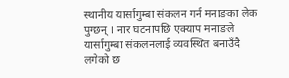स्थानीय यार्सागुम्बा संकलन गर्न मनाङका लेक पुग्छन् । नार घटनापछि एक्याप मनाङले यार्सागुम्बा संकलनलाई व्यवस्थित बनाउँदै लगेको छ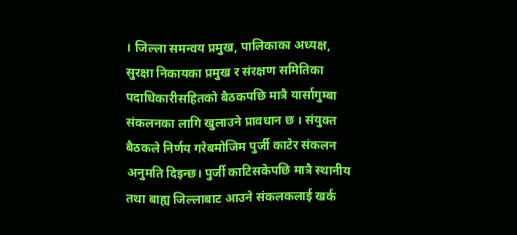। जिल्ला समन्वय प्रमुख, पालिकाका अध्यक्ष, सुरक्षा निकायका प्रमुख र संरक्षण समितिका पदाधिकारीसहितको बैठकपछि मात्रै यार्सागुम्बा संकलनका लागि खुलाउने प्रावधान छ । संयुक्त बैठकले निर्णय गरेबमोजिम पुर्जी काटेर संकलन अनुमति दिइन्छ। पुर्जी काटिसकेपछि मात्रै स्थानीय तथा बाह्य जिल्लाबाट आउने संकलकलाई खर्क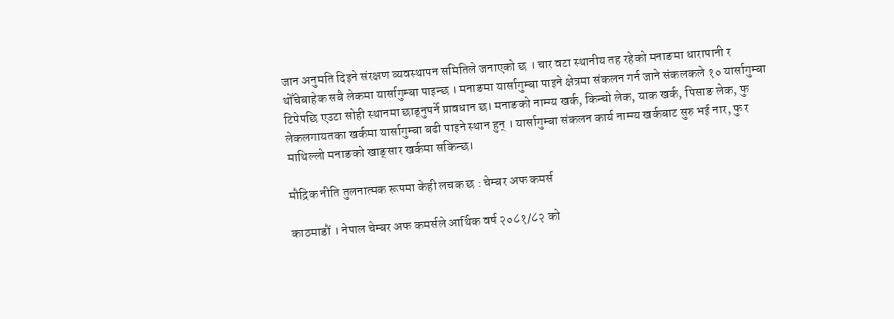जान अनुमति दिइने संरक्षण व्यवस्थापन समितिले जनाएको छ । चार वटा स्थानीय तह रहेको मनाङमा धारापानी र थोँचेबाहेक सबै लेकमा यार्सागुम्बा पाइन्छ । मनाङमा यार्सागुम्बा पाइने क्षेत्रमा संकलन गर्न जाने संकलकले १० यार्सागुम्बा टिपेपछि एउटा सोही स्थानमा छाड्नुपर्ने प्रावधान छ। मनाङको नाम्ग्य खर्क, किन्चो लेक, याक खर्क, पिसाङ लेक, फु लेकलगायतका खर्कमा यार्सागुम्बा बढी पाइने स्थान हुन् । यार्सागुम्बा संकलन कार्य नाम्ग्य खर्कबाट सुरु भई नार, फु र माथिल्लो मनाङको खाङ्सार खर्कमा सकिन्छ।

मौद्रिक नीति तुलनात्मक रूपमा केही लचक छ : चेम्बर अफ कमर्स

काठमाडौं । नेपाल चेम्बर अफ कमर्सले आर्थिक वर्ष २०८१/८२ को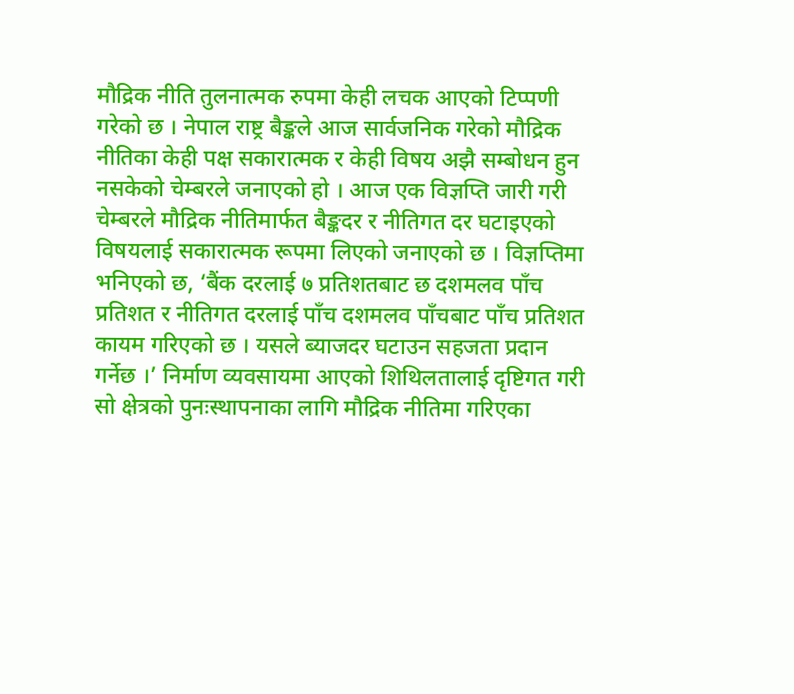मौद्रिक नीति तुलनात्मक रुपमा केही लचक आएको टिप्पणी गरेको छ । नेपाल राष्ट्र बैङ्कले आज सार्वजनिक गरेको मौद्रिक नीतिका केही पक्ष सकारात्मक र केही विषय अझै सम्बोधन हुन नसकेको चेम्बरले जनाएको हो । आज एक विज्ञप्ति जारी गरी चेम्बरले मौद्रिक नीतिमार्फत बैङ्कदर र नीतिगत दर घटाइएको विषयलाई सकारात्मक रूपमा लिएको जनाएको छ । विज्ञप्तिमा भनिएको छ, ‘बैंक दरलाई ७ प्रतिशतबाट छ दशमलव पाँच प्रतिशत र नीतिगत दरलाई पाँच दशमलव पाँचबाट पाँच प्रतिशत कायम गरिएको छ । यसले ब्याजदर घटाउन सहजता प्रदान गर्नेछ ।’ निर्माण व्यवसायमा आएको शिथिलतालाई दृष्टिगत गरी सो क्षेत्रको पुनःस्थापनाका लागि मौद्रिक नीतिमा गरिएका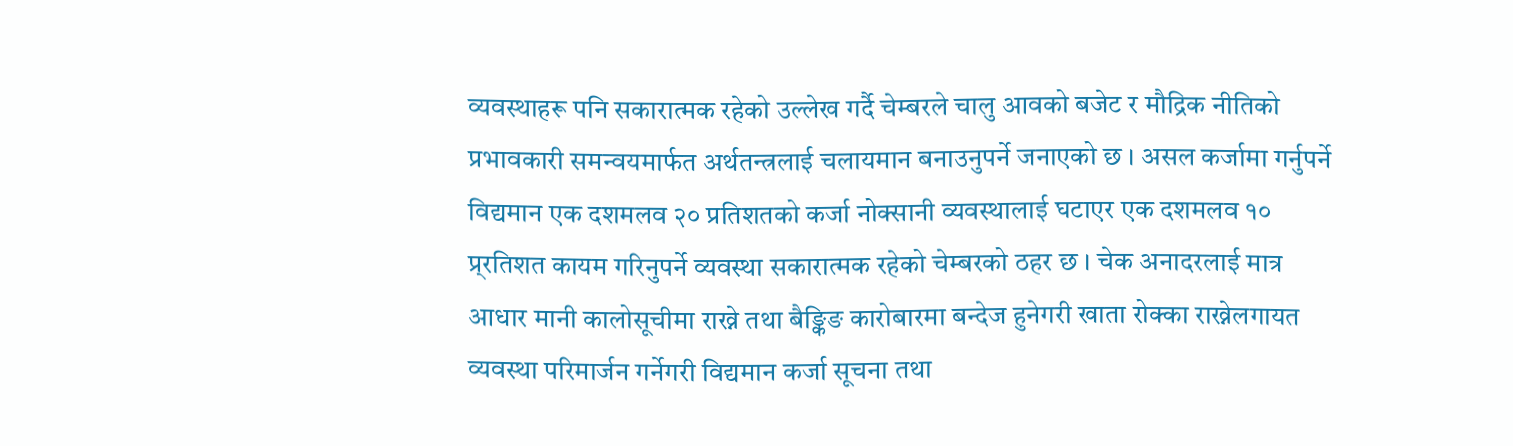व्यवस्थाहरू पनि सकारात्मक रहेको उल्लेख गर्दै चेम्बरले चालु आवको बजेट र मौद्रिक नीतिको प्रभावकारी समन्वयमार्फत अर्थतन्त्रलाई चलायमान बनाउनुपर्ने जनाएको छ । असल कर्जामा गर्नुपर्ने विद्यमान एक दशमलव २० प्रतिशतको कर्जा नोक्सानी व्यवस्थालाई घटाएर एक दशमलव १० प्र्रतिशत कायम गरिनुपर्ने व्यवस्था सकारात्मक रहेको चेम्बरको ठहर छ । चेक अनादरलाई मात्र आधार मानी कालोसूचीमा राख्ने तथा बैङ्किङ कारोबारमा बन्देज हुनेगरी खाता रोक्का राख्नेलगायत व्यवस्था परिमार्जन गर्नेगरी विद्यमान कर्जा सूचना तथा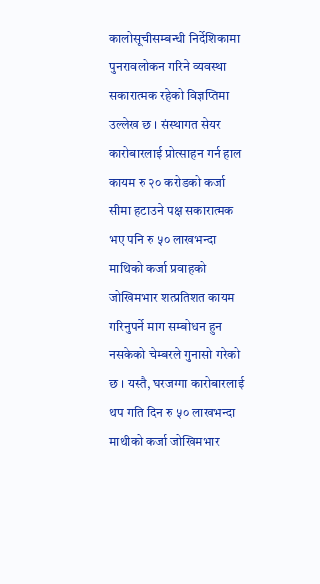कालोसूचीसम्बन्धी निर्देशिकामा पुनरावलोकन गरिने व्यवस्था सकारात्मक रहेको विज्ञप्तिमा उल्लेख छ । संस्थागत सेयर कारोबारलाई प्रोत्साहन गर्न हाल कायम रु २० करोडको कर्जा सीमा हटाउने पक्ष सकारात्मक भए पनि रु ५० लाखभन्दा माथिको कर्जा प्रवाहको जोखिमभार शत्प्रतिशत कायम गरिनुपर्ने माग सम्बोधन हुन नसकेको चेम्बरले गुनासो गरेको छ । यस्तै, घरजग्गा कारोबारलाई थप गति दिन रु ५० लाखभन्दा माथीको कर्जा जोखिमभार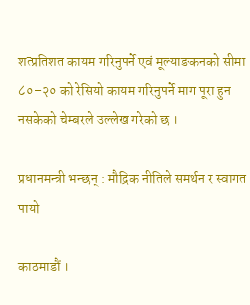शत्प्रतिशत कायम गरिनुपर्ने एवं मूल्याङकनको सीमा ८०–२० को रेसियो कायम गरिनुपर्ने माग पूरा हुन नसकेको चेम्बरले उल्लेख गरेको छ ।

प्रधानमन्त्री भन्छन् : मौद्रिक नीतिले समर्थन र स्वागत पायो

काठमाडौं ।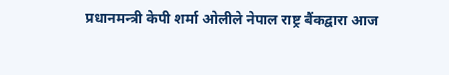प्रधानमन्त्री केपी शर्मा ओलीले नेपाल राष्ट्र बैंकद्वारा आज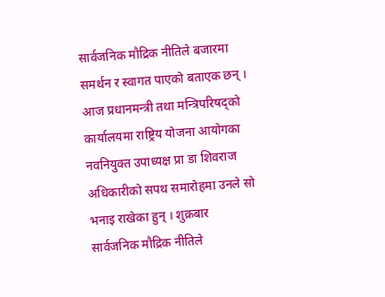सार्वजनिक मौद्रिक नीतिले बजारमा समर्थन र स्वागत पाएको बताएक छन् । आज प्रधानमन्त्री तथा मन्त्रिपरिषद्को कार्यालयमा राष्ट्रिय योजना आयोगका नवनियुक्त उपाध्यक्ष प्रा डा शिवराज अधिकारीको सपथ समारोहमा उनले सो भनाइ राखेका हुन् । शुक्रबार सार्वजनिक मौद्रिक नीतिले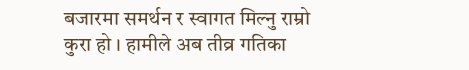बजारमा समर्थन र स्वागत मिल्नु राम्रो कुरा हो । हामीले अब तीव्र गतिका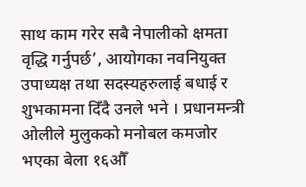साथ काम गरेर सबै नेपालीको क्षमता वृद्धि गर्नुपर्छ’, आयोगका नवनियुक्त उपाध्यक्ष तथा सदस्यहरुलाई बधाई र शुभकामना दिँदै उनले भने । प्रधानमन्त्री ओलीले मुलुकको मनोबल कमजोर भएका बेला १६औँ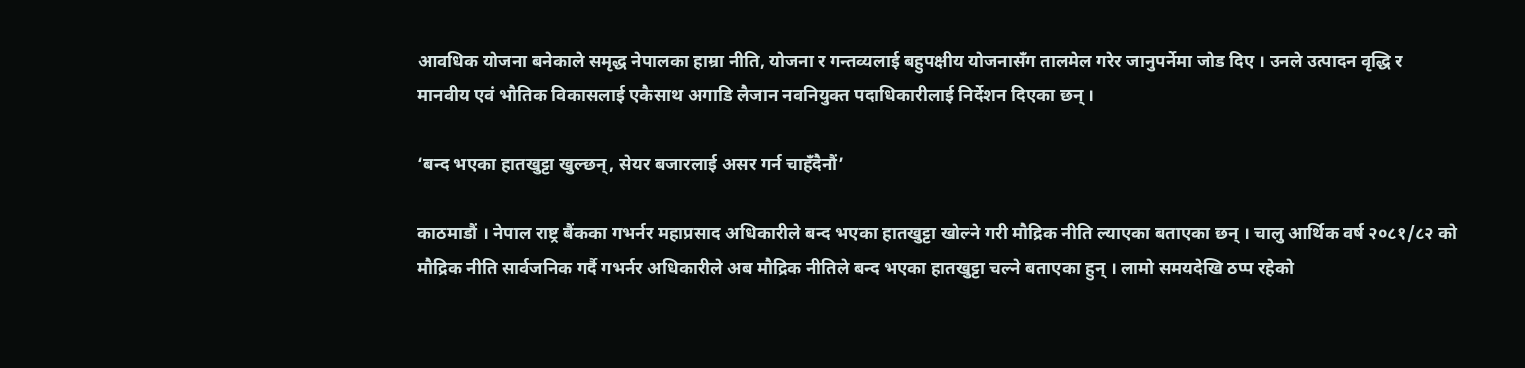आवधिक योजना बनेकाले समृद्ध नेपालका हाम्रा नीति, योजना र गन्तव्यलाई बहुपक्षीय योजनासँग तालमेल गरेर जानुपर्नेमा जोड दिए । उनले उत्पादन वृद्धि र मानवीय एवं भौतिक विकासलाई एकैसाथ अगाडि लैजान नवनियुक्त पदाधिकारीलाई निर्देशन दिएका छन् ।

‘बन्द भएका हातखुट्टा खुल्छन्, सेयर बजारलाई असर गर्न चाहँदैनौं’

काठमाडौं । नेपाल राष्ट्र बैंकका गभर्नर महाप्रसाद अधिकारीले बन्द भएका हातखुट्टा खोल्ने गरी मौद्रिक नीति ल्याएका बताएका छन् । चालु आर्थिक वर्ष २०८१/८२ को मौद्रिक नीति सार्वजनिक गर्दै गभर्नर अधिकारीले अब मौद्रिक नीतिले बन्द भएका हातखुट्टा चल्ने बताएका हुन् । लामो समयदेखि ठप्प रहेको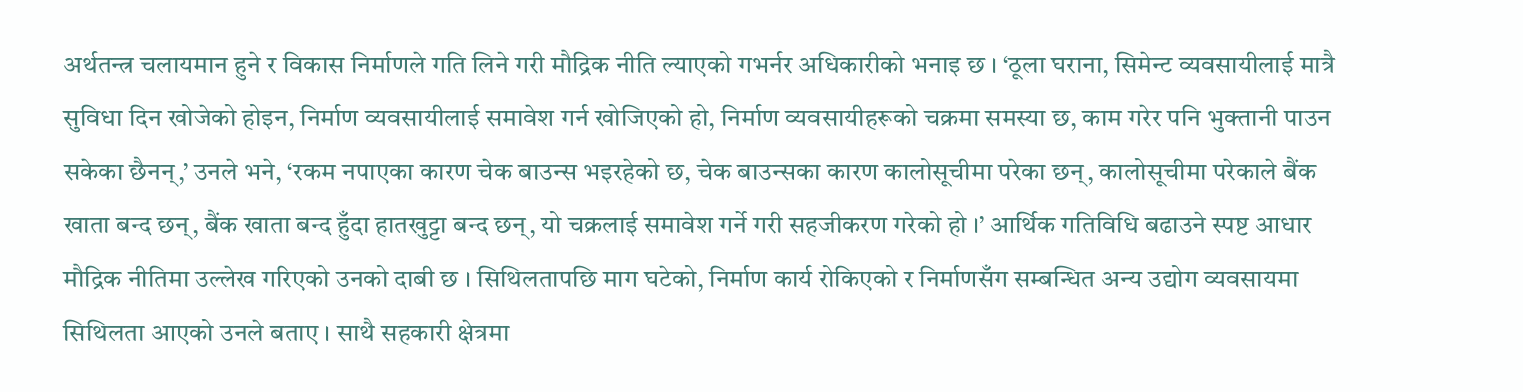अर्थतन्त्र चलायमान हुने र विकास निर्माणले गति लिने गरी मौद्रिक नीति ल्याएको गभर्नर अधिकारीको भनाइ छ । ‘ठूला घराना, सिमेन्ट व्यवसायीलाई मात्रै सुविधा दिन खोजेको होइन, निर्माण व्यवसायीलाई समावेश गर्न खोजिएको हो, निर्माण व्यवसायीहरूको चक्रमा समस्या छ, काम गरेर पनि भुक्तानी पाउन सकेका छैनन्,’ उनले भने, ‘रकम नपाएका कारण चेक बाउन्स भइरहेको छ, चेक बाउन्सका कारण कालोसूचीमा परेका छन्, कालोसूचीमा परेकाले बैंक खाता बन्द छन्, बैंक खाता बन्द हुँदा हातखुट्टा बन्द छन्, यो चक्रलाई समावेश गर्ने गरी सहजीकरण गरेको हो ।’ आर्थिक गतिविधि बढाउने स्पष्ट आधार मौद्रिक नीतिमा उल्लेख गरिएको उनको दाबी छ । सिथिलतापछि माग घटेको, निर्माण कार्य रोकिएको र निर्माणसँग सम्बन्धित अन्य उद्योग व्यवसायमा सिथिलता आएको उनले बताए । साथै सहकारी क्षेत्रमा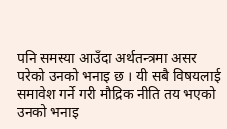पनि समस्या आउँदा अर्थतन्त्रमा असर परेको उनको भनाइ छ । यी सबै विषयलाई समावेश गर्ने गरी मौद्रिक नीति तय भएको उनको भनाइ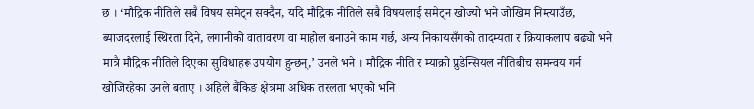छ । ‘मौद्रिक नीतिले सबै विषय समेट्न सक्दैन, यदि मौद्रिक नीतिले सबै विषयलाई समेट्न खोज्यो भने जोखिम निम्त्याउँछ, ब्याजदरलाई स्थिरता दिने, लगानीको वातावरण वा माहोल बनाउने काम गर्छ, अन्य निकायसँगको तादम्यता र क्रियाकलाप बढ्यो भने मात्रै मौद्रिक नीतिले दिएका सुविधाहरू उपयोग हुन्छन्,’ उनले भने । मौद्रिक नीति र म्याक्रो प्रुडेन्सियल नीतिबीच समन्वय गर्न खोजिरहेका उनले बताए । अहिले बैंकिङ क्षेत्रमा अधिक तरलता भएको भनि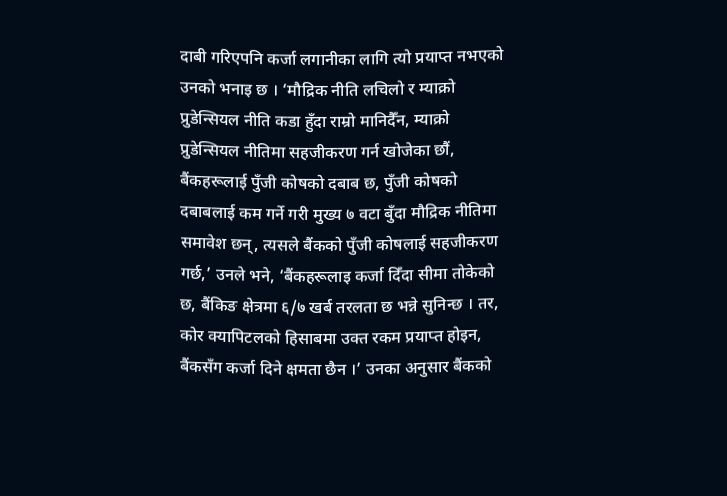दाबी गरिएपनि कर्जा लगानीका लागि त्यो प्रयाप्त नभएको उनको भनाइ छ । ‘मौद्रिक नीति लचिलो र म्याक्रो प्रुडेन्सियल नीति कडा हुँदा राम्रो मानिदैँन, म्याक्रो प्रुडेन्सियल नीतिमा सहजीकरण गर्न खोजेका छौं, बैंकहरूलाई पुँजी कोषको दबाब छ, पुँजी कोषको दबाबलाई कम गर्ने गरी मुख्य ७ वटा बुँदा मौद्रिक नीतिमा समावेश छन्, त्यसले बैंकको पुँजी कोषलाई सहजीकरण गर्छ,’ उनले भने, ‘बैंकहरूलाइ कर्जा दिँदा सीमा तोकेको छ, बैंकिङ क्षेत्रमा ६/७ खर्ब तरलता छ भन्ने सुनिन्छ । तर, कोर क्यापिटलको हिसाबमा उक्त रकम प्रयाप्त होइन, बैंकसँग कर्जा दिने क्षमता छैन ।’ उनका अनुसार बैंकको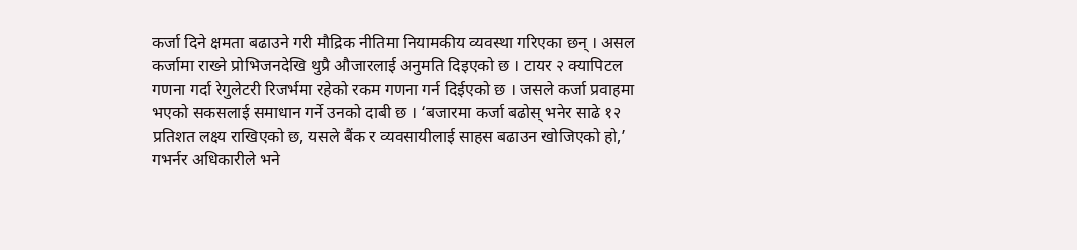कर्जा दिने क्षमता बढाउने गरी मौद्रिक नीतिमा नियामकीय व्यवस्था गरिएका छन् । असल कर्जामा राख्ने प्रोभिजनदेखि थुप्रै औजारलाई अनुमति दिइएको छ । टायर २ क्यापिटल गणना गर्दा रेगुलेटरी रिजर्भमा रहेको रकम गणना गर्न दिईएको छ । जसले कर्जा प्रवाहमा भएको सकसलाई समाधान गर्ने उनको दाबी छ । ‘बजारमा कर्जा बढोस् भनेर साढे १२ प्रतिशत लक्ष्य राखिएको छ, यसले बैंक र व्यवसायीलाई साहस बढाउन खोजिएको हो,’ गभर्नर अधिकारीले भने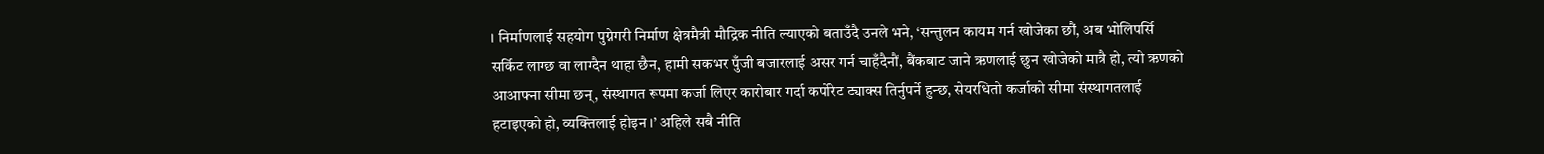। निर्माणलाई सहयोग पुग्नेगरी निर्माण क्षेत्रमैत्री मौद्रिक नीति ल्याएको बताउँदै उनले भने, ‘सन्तुलन कायम गर्न खोजेका छौं, अब भोलिपर्सि सर्किट लाग्छ वा लाग्दैन थाहा छैन, हामी सकभर पुँजी बजारलाई असर गर्न चाहँदैनौं, बैंकबाट जाने ऋणलाई छुन खोजेको मात्रै हो, त्यो ऋणको आआफ्ना सीमा छन्, संस्थागत रूपमा कर्जा लिएर कारोबार गर्दा कर्पोरेट ट्याक्स तिर्नुपर्ने हुन्छ, सेयरधितो कर्जाको सीमा संस्थागतलाई हटाइएको हो, व्यक्तिलाई होइन ।’ अहिले सबै नीति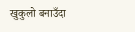खुकुलो बनाउँदा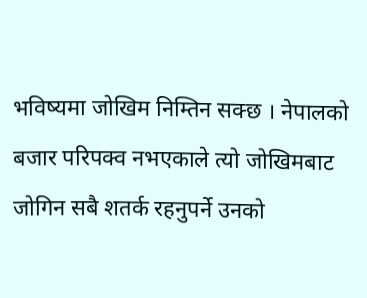भविष्यमा जोखिम निम्तिन सक्छ । नेपालको बजार परिपक्व नभएकाले त्यो जोखिमबाट जोगिन सबै शतर्क रहनुपर्ने उनको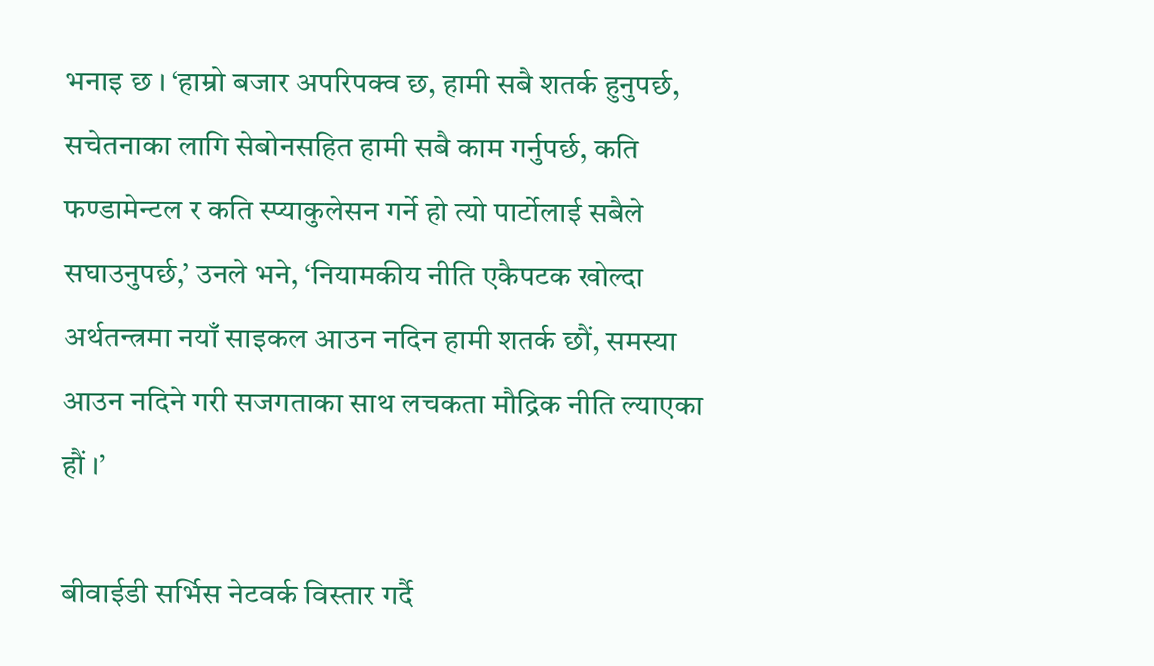भनाइ छ । ‘हाम्रो बजार अपरिपक्व छ, हामी सबै शतर्क हुनुपर्छ, सचेतनाका लागि सेबोनसहित हामी सबै काम गर्नुपर्छ, कति फण्डामेन्टल र कति स्प्याकुलेसन गर्ने हो त्यो पार्टोलाई सबैले सघाउनुपर्छ,’ उनले भने, ‘नियामकीय नीति एकैपटक खोल्दा अर्थतन्त्रमा नयाँ साइकल आउन नदिन हामी शतर्क छौं, समस्या आउन नदिने गरी सजगताका साथ लचकता मौद्रिक नीति ल्याएका हौं ।’

बीवाईडी सर्भिस नेटवर्क विस्तार गर्दै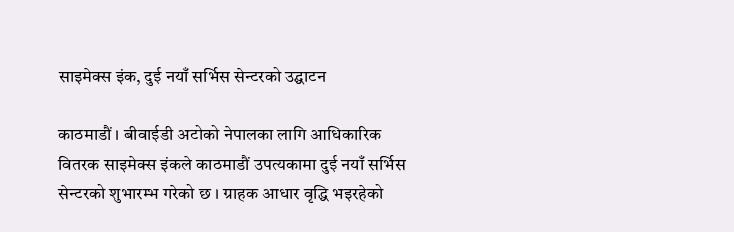साइमेक्स इंक, दुई नयाँ सर्भिस सेन्टरको उद्घाटन

काठमाडौं । बीवाईडी अटोको नेपालका लागि आधिकारिक वितरक साइमेक्स इंकले काठमाडौं उपत्यकामा दुई नयाँ सर्भिस सेन्टरको शुभारम्भ गरेको छ । ग्राहक आधार वृद्धि भइरहेको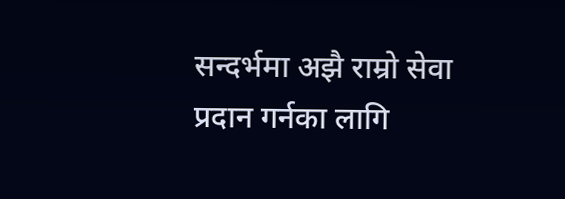सन्दर्भमा अझै राम्रो सेवा प्रदान गर्नका लागि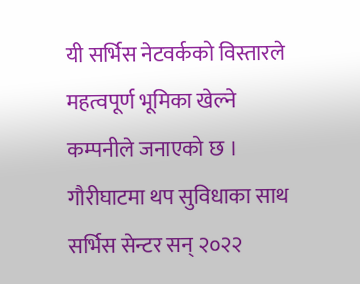यी सर्भिस नेटवर्कको विस्तारले महत्वपूर्ण भूमिका खेल्ने कम्पनीले जनाएको छ । गौरीघाटमा थप सुविधाका साथ सर्भिस सेन्टर सन् २०२२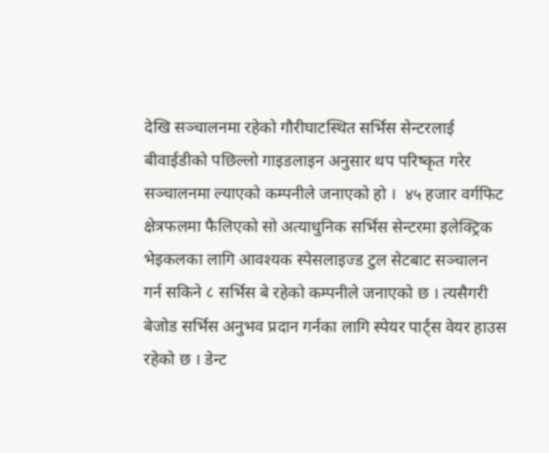देखि सञ्चालनमा रहेको गौरीघाटस्थित सर्भिस सेन्टरलाई बीवाईडीको पछिल्लो गाइडलाइन अनुसार थप परिष्कृत गरेर सञ्चालनमा ल्याएको कम्पनीले जनाएको हो ।  ४५ हजार वर्गफिट क्षेत्रफलमा फैलिएको सो अत्याधुनिक सर्भिस सेन्टरमा इलेक्ट्रिक भेइकलका लागि आवश्यक स्पेसलाइज्ड टुल सेटबाट सञ्चालन गर्न सकिने ८ सर्भिस बे रहेको कम्पनीले जनाएको छ । त्यसैगरी बेजोड सर्भिस अनुभव प्रदान गर्नका लागि स्पेयर पार्ट्स वेयर हाउस रहेको छ । डेन्ट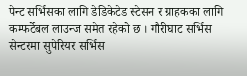पेन्ट सर्भिसका लागि डेडिकेटेड स्टेसन र ग्राहकका लागि कम्फर्टेबल लाउन्ज समेत रहेको छ । गौरीघाट सर्भिस सेन्टरमा सुपेरियर सर्भिस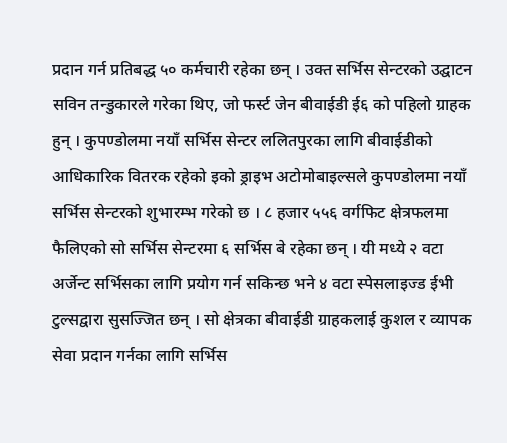प्रदान गर्न प्रतिबद्ध ५० कर्मचारी रहेका छन् । उक्त सर्भिस सेन्टरको उद्घाटन सविन तन्डुकारले गरेका थिए, जो फर्स्ट जेन बीवाईडी ई६ को पहिलो ग्राहक हुन् । कुपण्डोलमा नयाँ सर्भिस सेन्टर ललितपुरका लागि बीवाईडीको आधिकारिक वितरक रहेको इको ड्राइभ अटोमोबाइल्सले कुपण्डोलमा नयाँ सर्भिस सेन्टरको शुभारम्भ गरेको छ । ८ हजार ५५६ वर्गफिट क्षेत्रफलमा फैलिएको सो सर्भिस सेन्टरमा ६ सर्भिस बे रहेका छन् । यी मध्ये २ वटा अर्जेन्ट सर्भिसका लागि प्रयोग गर्न सकिन्छ भने ४ वटा स्पेसलाइज्ड ईभी टुल्सद्वारा सुसज्जित छन् । सो क्षेत्रका बीवाईडी ग्राहकलाई कुशल र व्यापक सेवा प्रदान गर्नका लागि सर्भिस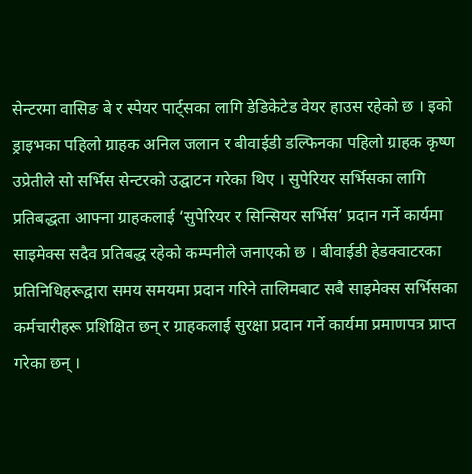सेन्टरमा वासिङ बे र स्पेयर पार्ट्सका लागि डेडिकेटेड वेयर हाउस रहेको छ । इको ड्राइभका पहिलो ग्राहक अनिल जलान र बीवाईडी डल्फिनका पहिलो ग्राहक कृष्ण उप्रेतीले सो सर्भिस सेन्टरको उद्घाटन गरेका थिए । सुपेरियर सर्भिसका लागि प्रतिबद्धता आफ्ना ग्राहकलाई ‘सुपेरियर र सिन्सियर सर्भिस’ प्रदान गर्ने कार्यमा साइमेक्स सदैव प्रतिबद्ध रहेको कम्पनीले जनाएको छ । बीवाईडी हेडक्वाटरका प्रतिनिधिहरूद्वारा समय समयमा प्रदान गरिने तालिमबाट सबै साइमेक्स सर्भिसका कर्मचारीहरू प्रशिक्षित छन् र ग्राहकलाई सुरक्षा प्रदान गर्ने कार्यमा प्रमाणपत्र प्राप्त गरेका छन् ।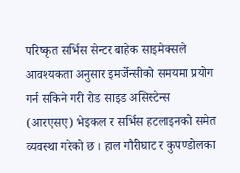परिष्कृत सर्भिस सेन्टर बाहेक साइमेक्सले आवश्यकता अनुसार इमर्जेन्सीको समयमा प्रयोग गर्न सकिने गरी रोड साइड असिस्टेन्स (आरएसए) भेइकल र सर्भिस हटलाइनको समेत व्यवस्था गरेको छ । हाल गौरीघाट र कुपण्डोलका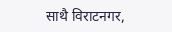साथै विराटनगर,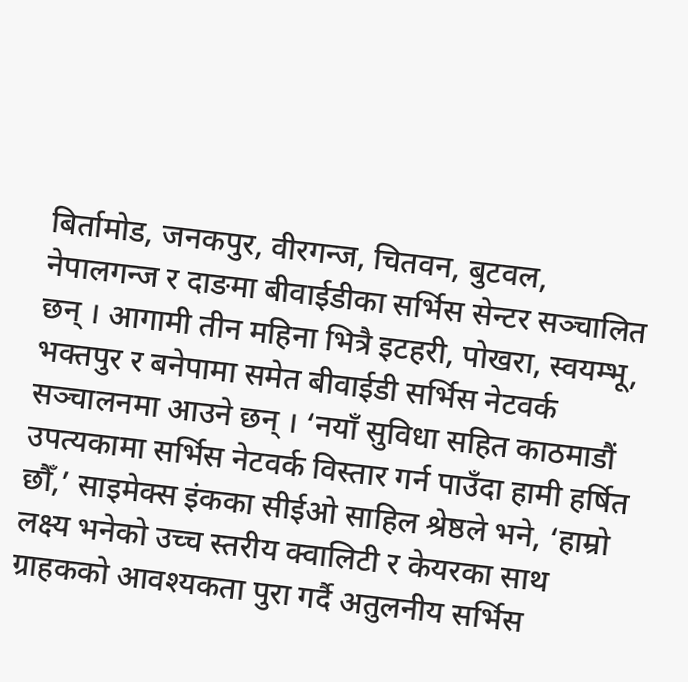बिर्तामोड, जनकपुर, वीरगन्ज, चितवन, बुटवल, नेपालगन्ज र दाङमा बीवाईडीका सर्भिस सेन्टर सञ्चालित छन् । आगामी तीन महिना भित्रै इटहरी, पोखरा, स्वयम्भू, भक्तपुर र बनेपामा समेत बीवाईडी सर्भिस नेटवर्क सञ्चालनमा आउने छन् । ‘नयाँ सुविधा सहित काठमाडौं उपत्यकामा सर्भिस नेटवर्क विस्तार गर्न पाउँदा हामी हर्षित छौँ,’ साइमेक्स इंकका सीईओ साहिल श्रेष्ठले भने, ‘हाम्रो लक्ष्य भनेको उच्च स्तरीय क्वालिटी र केयरका साथ ग्राहकको आवश्यकता पुरा गर्दै अतुलनीय सर्भिस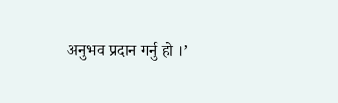अनुभव प्रदान गर्नु हो ।’